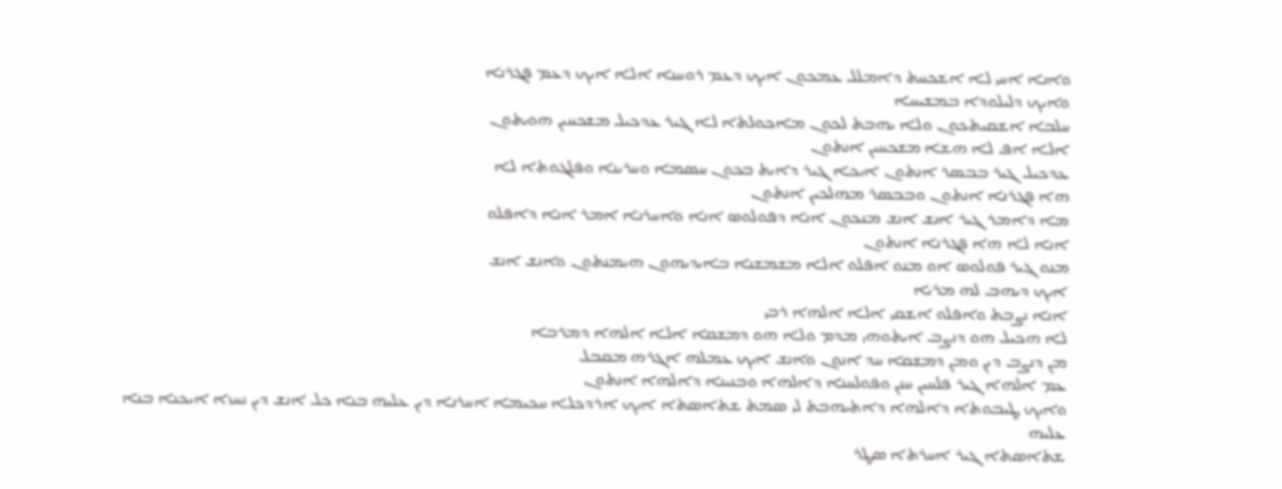ܘܐܢܐ ܐܚܝ ܠܐ ܐܫܟܚܬ ܕܐܡܠܠ ܥܡܟܘܢ ܐܝܟ ܕܥܡ ܪܘܚܢܐ ܐܠܐ ܐܝܟ ܕܥܡ ܦܓܪܢܐ
ܘܐܝܟ ܕܠܝܠܘܕܐ ܒܡܫܝܚܐ
ܚܠܒܐ ܐܫܩܝܬܟܘܢ ܘܠܐ ܝܗܒܬ ܠܟܘܢ ܡܐܟܘܠܬܐ ܠܐ ܓܝܪ ܥܕܟܝܠ ܡܫܟܚܝܢ ܗܘܝܬܘܢ
ܐܠܐ ܐܦ ܠܐ ܗܫܐ ܡܫܟܚܝܢ ܐܢܬܘܢ
ܥܕܟܝܠ ܓܝܪ ܒܒܣܪ ܐܢܬܘܢ ܐܝܟܐ ܓܝܪ ܕܐܝܬ ܒܟܘܢ ܚܣܡܐ ܘܚܪܝܢܐ ܘܦܠܓܘܬܐ ܠܐ
ܗܐ ܦܓܪܢܐ ܐܢܬܘܢ ܘܒܒܣܪ ܡܗܠܟܝܢ ܐܢܬܘܢ
ܡܐ ܕܐܡܪ ܓܝܪ ܐܢܫ ܐܢܫ ܡܢܟܘܢ ܐܢܐ ܕܦܘܠܘܣ ܐܢܐ ܘܐܚܪܢܐ ܐܡܪ ܐܢܐ ܕܐܦܠܘ
ܐܢܐ ܠܐ ܗܐ ܦܓܪܢܐ ܐܢܬܘܢ
ܡܢܘ ܓܝܪ ܦܘܠܘܣ ܐܘ ܡܢܘ ܐܦܠܘ ܐܠܐ ܡܫܡܫܢܐ ܒܐܝܕܝܗܘܢ ܗܝܡܢܬܘܢ ܘܐܢܫ ܐܢܫ
ܐܝܟ ܕܝܗܒ ܠܗ ܡܪܝܐ
ܐܢܐ ܢܨܒܬ ܘܐܦܠܘ ܐܫܩܝ ܐܠܐ ܐܠܗܐ ܪܒܝ
ܠܐ ܗܟܝܠ ܗܘ ܕܢܨܒ ܐܝܬܘܗܝ ܡܕܡ ܘܠܐ ܗܘ ܕܡܫܩܐ ܐܠܐ ܐܠܗܐ ܕܡܪܒܐ
ܡܢ ܕܢܨܒ ܕܝܢ ܘܡܢ ܕܡܫܩܐ ܚܕ ܐܢܘܢ ܘܐܢܫ ܐܝܟ ܥܡܠܗ ܐܓܪܗ ܡܩܒܠ
ܥܡ ܐܠܗܐ ܓܝܪ ܦܠܚܝܢ ܚܢܢ ܘܦܘܠܚܢܐ ܕܐܠܗܐ ܘܒܢܝܢܐ ܕܐܠܗܐ ܐܢܬܘܢ
ܘܐܝܟ ܛܝܒܘܬܐ ܕܐܠܗܐ ܕܐܬܝܗܒܬ ܠܝ ܣܡܬ ܫܬܐܣܬܐ ܐܝܟ ܐܪܕܟܠܐ ܚܟܝܡܐ ܐܚܪܢܐ ܕܝܢ ܥܠܝܗ ܒܢܐ ܟܠ ܐܢܫ ܕܝܢ ܢܚܙܐ ܐܝܟܢܐ ܒܢܐ ܥܠܝܗ
ܫܬܐܣܬܐ ܓܝܪ ܐܚܪܬܐ ܣܛܪ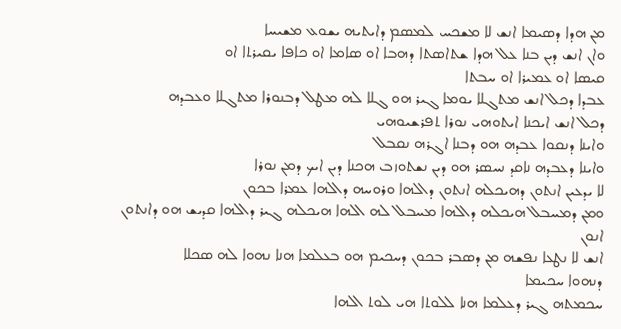ܡܢ ܗܕܐ ܕܣܝܡܐ ܐܢܫ ܠܐ ܡܫܟܚ ܠܡܣܡ ܕܐܝܬܝܗ ܝܫܘܥ ܡܫܝܚܐ
ܘܐܢ ܐܢܫ ܕܝܢ ܒܢܐ ܥܠ ܗܕܐ ܫܬܐܣܬܐ ܕܗܒܐ ܐܘ ܣܐܡܐ ܐܘ ܟܐܦܐ ܝܩܝܪܬܐ ܐܘ
ܩܝܣܐ ܐܘ ܥܡܝܪܐ ܐܘ ܚܒܬܐ
ܥܒܕܐ ܕܟܠ ܐܢܫ ܡܬܓܠܐ ܝܘܡܐ ܓܝܪ ܗܘ ܓܠܐ ܠܗ ܡܛܠ ܕܒܢܘܪܐ ܡܬܓܠܐ ܘܥܒܕܗ
ܕܟܠ ܐܢܫ ܐܝܟܢܐ ܐܝܬܘܗܝ ܢܘܪܐ ܬܦܪܫܝܘܗܝ
ܘܐܝܢܐ ܕܢܩܘܐ ܥܒܕܗ ܗܘ ܕܒܢܐ ܐܓܪܗ ܢܩܒܠ
ܘܐܝܢܐ ܕܥܒܕܗ ܢܐܩܕ ܢܚܣܪ ܗܘ ܕܝܢ ܢܫܬܘܙܒ ܗܟܢܐ ܕܝܢ ܐܝܟ ܕܡܢ ܢܘܪܐ
ܠܐ ܝܕܥܝܢ ܐܢܬܘܢ ܕܗܝܟܠܗ ܐܢܬܘܢ ܕܐܠܗܐ ܘܪܘܚܗ ܕܐܠܗܐ ܥܡܪܐ ܒܟܘܢ
ܘܡܢ ܕܡܚܒܠ ܗܝܟܠܗ ܕܐܠܗܐ ܡܚܒܠ ܠܗ ܐܠܗܐ ܗܝܟܠܗ ܓܝܪ ܕܐܠܗܐ ܩܕܝܫ ܗܘ ܕܐܢܬܘܢ ܐܢܘܢ
ܐܢܫ ܠܐ ܢܛܥܐ ܢܦܫܗ ܡܢ ܕܣܒܪ ܒܟܘܢ ܕܚܟܝܡ ܗܘ ܒܥܠܡܐ ܗܢܐ ܢܗܘܐ ܠܗ ܣܟܠܐ
ܕܢܗܘܐ ܚܟܝܡܐ
ܚܟܡܬܗ ܓܝܪ ܕܥܠܡܐ ܗܢܐ ܠܠܘܬܐ ܗܝ ܠܘܬ ܐܠܗܐ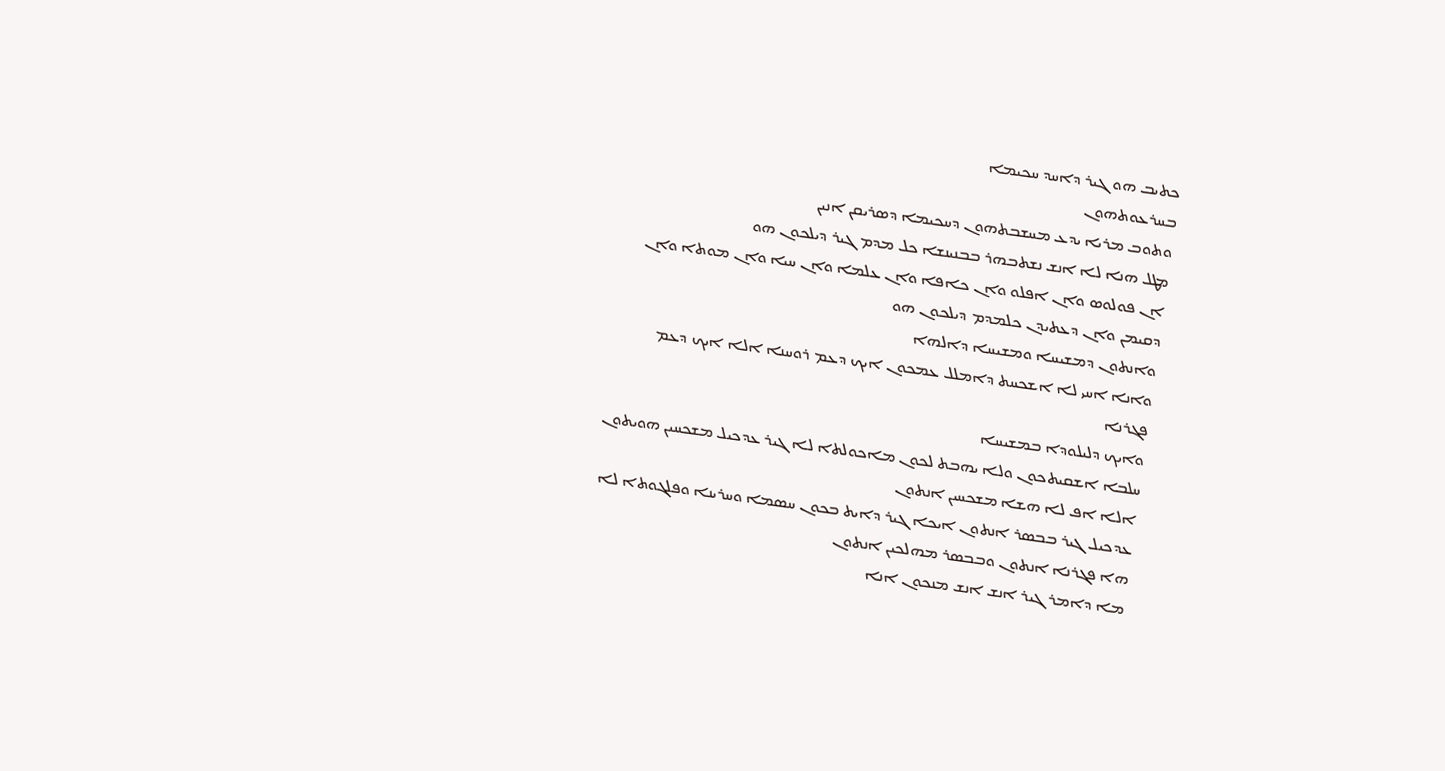ܟܬܝܒ ܗܘ ܓܝܪ ܕܐܚܕ ܚܟܝܡܐ
ܒܚܪܥܘܬܗܘܢ
ܘܬܘܒ ܡܪܝܐ ܝܕܥ ܡܚܫܒܬܗܘܢ ܕܚܟܝܡܐ ܕܣܪܝܩܢ ܐܢܝܢ
ܡܛܠ ܗܢܐ ܠܐ ܐܢܫ ܢܫܬܒܗܪ ܒܒܢܝܢܫܐ ܟܠ ܡܕܡ ܓܝܪ ܕܝܠܟܘܢ ܗܘ
ܐܢ ܦܘܠܘܣ ܘܐܢ ܐܦܠܘ ܘܐܢ ܟܐܦܐ ܘܐܢ ܥܠܡܐ ܘܐܢ ܚܝܐ ܘܐܢ ܡܘܬܐ ܘܐܢ ܕܩܝܡܢ ܘܐܢ ܕܥܬܝܕܢ ܟܠܡܕܡ ܕܝܠܟܘܢ ܗܘ
ܘܐܢܬܘܢ ܕܡܫܝܚܐ ܘܡܫܝܚܐ ܕܐܠܗܐ
ܘܐܢܐ ܐܚܝ ܠܐ ܐܫܟܚܬ ܕܐܡܠܠ ܥܡܟܘܢ ܐܝܟ ܕܥܡ ܪܘܚܢܐ ܐܠܐ ܐܝܟ ܕܥܡ ܦܓܪܢܐ
ܘܐܝܟ ܕܠܝܠܘܕܐ ܒܡܫܝܚܐ
ܚܠܒܐ ܐܫܩܝܬܟܘܢ ܘܠܐ ܝܗܒܬ ܠܟܘܢ ܡܐܟܘܠܬܐ ܠܐ ܓܝܪ ܥܕܟܝܠ ܡܫܟܚܝܢ ܗܘܝܬܘܢ
ܐܠܐ ܐܦ ܠܐ ܗܫܐ ܡܫܟܚܝܢ ܐܢܬܘܢ
ܥܕܟܝܠ ܓܝܪ ܒܒܣܪ ܐܢܬܘܢ ܐܝܟܐ ܓܝܪ ܕܐܝܬ ܒܟܘܢ ܚܣܡܐ ܘܚܪܝܢܐ ܘܦܠܓܘܬܐ ܠܐ
ܗܐ ܦܓܪܢܐ ܐܢܬܘܢ ܘܒܒܣܪ ܡܗܠܟܝܢ ܐܢܬܘܢ
ܡܐ ܕܐܡܪ ܓܝܪ ܐܢܫ ܐܢܫ ܡܢܟܘܢ ܐܢܐ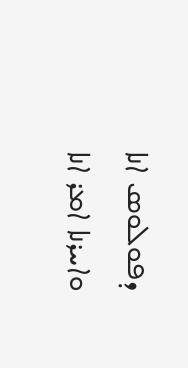ܕܦܘܠܘܣ ܐܢܐ ܘܐܚܪܢܐ ܐܡܪ ܐܢܐ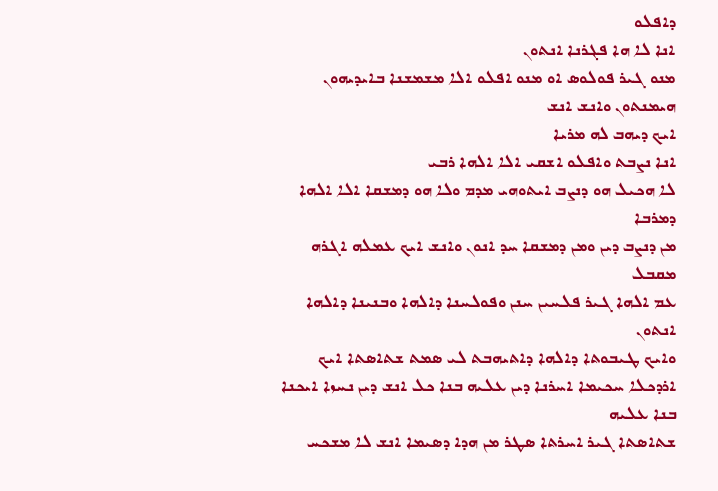ܕܐܦܠܘ
ܐܢܐ ܠܐ ܗܐ ܦܓܪܢܐ ܐܢܬܘܢ
ܡܢܘ ܓܝܪ ܦܘܠܘܣ ܐܘ ܡܢܘ ܐܦܠܘ ܐܠܐ ܡܫܡܫܢܐ ܒܐܝܕܝܗܘܢ ܗܝܡܢܬܘܢ ܘܐܢܫ ܐܢܫ
ܐܝܟ ܕܝܗܒ ܠܗ ܡܪܝܐ
ܐܢܐ ܢܨܒܬ ܘܐܦܠܘ ܐܫܩܝ ܐܠܐ ܐܠܗܐ ܪܒܝ
ܠܐ ܗܟܝܠ ܗܘ ܕܢܨܒ ܐܝܬܘܗܝ ܡܕܡ ܘܠܐ ܗܘ ܕܡܫܩܐ ܐܠܐ ܐܠܗܐ ܕܡܪܒܐ
ܡܢ ܕܢܨܒ ܕܝܢ ܘܡܢ ܕܡܫܩܐ ܚܕ ܐܢܘܢ ܘܐܢܫ ܐܝܟ ܥܡܠܗ ܐܓܪܗ ܡܩܒܠ
ܥܡ ܐܠܗܐ ܓܝܪ ܦܠܚܝܢ ܚܢܢ ܘܦܘܠܚܢܐ ܕܐܠܗܐ ܘܒܢܝܢܐ ܕܐܠܗܐ ܐܢܬܘܢ
ܘܐܝܟ ܛܝܒܘܬܐ ܕܐܠܗܐ ܕܐܬܝܗܒܬ ܠܝ ܣܡܬ ܫܬܐܣܬܐ ܐܝܟ ܐܪܕܟܠܐ ܚܟܝܡܐ ܐܚܪܢܐ ܕܝܢ ܥܠܝܗ ܒܢܐ ܟܠ ܐܢܫ ܕܝܢ ܢܚܙܐ ܐܝܟܢܐ ܒܢܐ ܥܠܝܗ
ܫܬܐܣܬܐ ܓܝܪ ܐܚܪܬܐ ܣܛܪ ܡܢ ܗܕܐ ܕܣܝܡܐ ܐܢܫ ܠܐ ܡܫܟܚ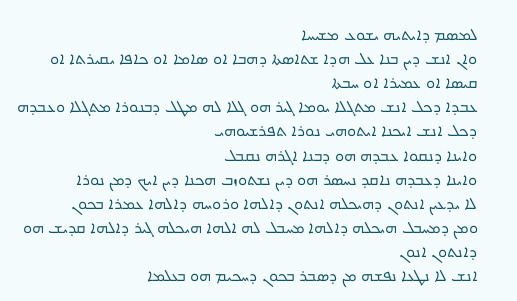ܠܡܣܡ ܕܐܝܬܝܗ ܝܫܘܥ ܡܫܝܚܐ
ܘܐܢ ܐܢܫ ܕܝܢ ܒܢܐ ܥܠ ܗܕܐ ܫܬܐܣܬܐ ܕܗܒܐ ܐܘ ܣܐܡܐ ܐܘ ܟܐܦܐ ܝܩܝܪܬܐ ܐܘ
ܩܝܣܐ ܐܘ ܥܡܝܪܐ ܐܘ ܚܒܬܐ
ܥܒܕܐ ܕܟܠ ܐܢܫ ܡܬܓܠܐ ܝܘܡܐ ܓܝܪ ܗܘ ܓܠܐ ܠܗ ܡܛܠ ܕܒܢܘܪܐ ܡܬܓܠܐ ܘܥܒܕܗ
ܕܟܠ ܐܢܫ ܐܝܟܢܐ ܐܝܬܘܗܝ ܢܘܪܐ ܬܦܪܫܝܘܗܝ
ܘܐܝܢܐ ܕܢܩܘܐ ܥܒܕܗ ܗܘ ܕܒܢܐ ܐܓܪܗ ܢܩܒܠ
ܘܐܝܢܐ ܕܥܒܕܗ ܢܐܩܕ ܢܚܣܪ ܗܘ ܕܝܢ ܢܫܬܘܙܒ ܗܟܢܐ ܕܝܢ ܐܝܟ ܕܡܢ ܢܘܪܐ
ܠܐ ܝܕܥܝܢ ܐܢܬܘܢ ܕܗܝܟܠܗ ܐܢܬܘܢ ܕܐܠܗܐ ܘܪܘܚܗ ܕܐܠܗܐ ܥܡܪܐ ܒܟܘܢ
ܘܡܢ ܕܡܚܒܠ ܗܝܟܠܗ ܕܐܠܗܐ ܡܚܒܠ ܠܗ ܐܠܗܐ ܗܝܟܠܗ ܓܝܪ ܕܐܠܗܐ ܩܕܝܫ ܗܘ ܕܐܢܬܘܢ ܐܢܘܢ
ܐܢܫ ܠܐ ܢܛܥܐ ܢܦܫܗ ܡܢ ܕܣܒܪ ܒܟܘܢ ܕܚܟܝܡ ܗܘ ܒܥܠܡܐ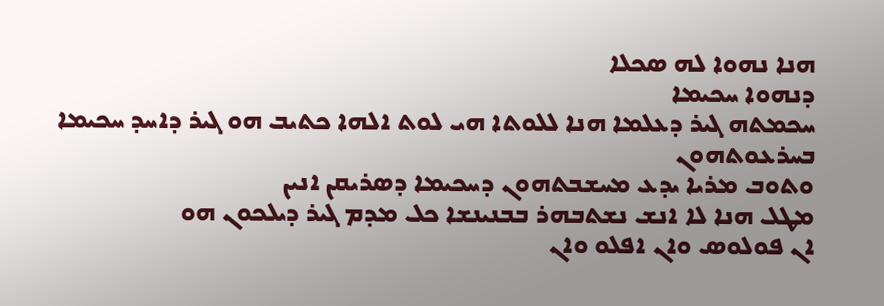ܗܢܐ ܢܗܘܐ ܠܗ ܣܟܠܐ
ܕܢܗܘܐ ܚܟܝܡܐ
ܚܟܡܬܗ ܓܝܪ ܕܥܠܡܐ ܗܢܐ ܠܠܘܬܐ ܗܝ ܠܘܬ ܐܠܗܐ ܟܬܝܒ ܗܘ ܓܝܪ ܕܐܚܕ ܚܟܝܡܐ
ܒܚܪܥܘܬܗܘܢ
ܘܬܘܒ ܡܪܝܐ ܝܕܥ ܡܚܫܒܬܗܘܢ ܕܚܟܝܡܐ ܕܣܪܝܩܢ ܐܢܝܢ
ܡܛܠ ܗܢܐ ܠܐ ܐܢܫ ܢܫܬܒܗܪ ܒܒܢܝܢܫܐ ܟܠ ܡܕܡ ܓܝܪ ܕܝܠܟܘܢ ܗܘ
ܐܢ ܦܘܠܘܣ ܘܐܢ ܐܦܠܘ ܘܐܢ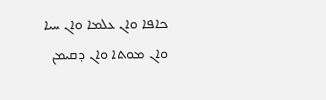ܟܐܦܐ ܘܐܢ ܥܠܡܐ ܘܐܢ ܚܝܐ ܘܐܢ ܡܘܬܐ ܘܐܢ ܕܩܝܡܢ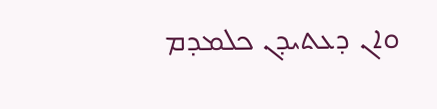ܘܐܢ ܕܥܬܝܕܢ ܟܠܡܕܡ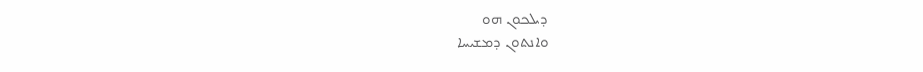ܕܝܠܟܘܢ ܗܘ
ܘܐܢܬܘܢ ܕܡܫܝܚܐ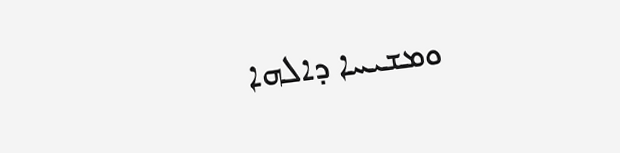ܘܡܫܝܚܐ ܕܐܠܗܐ